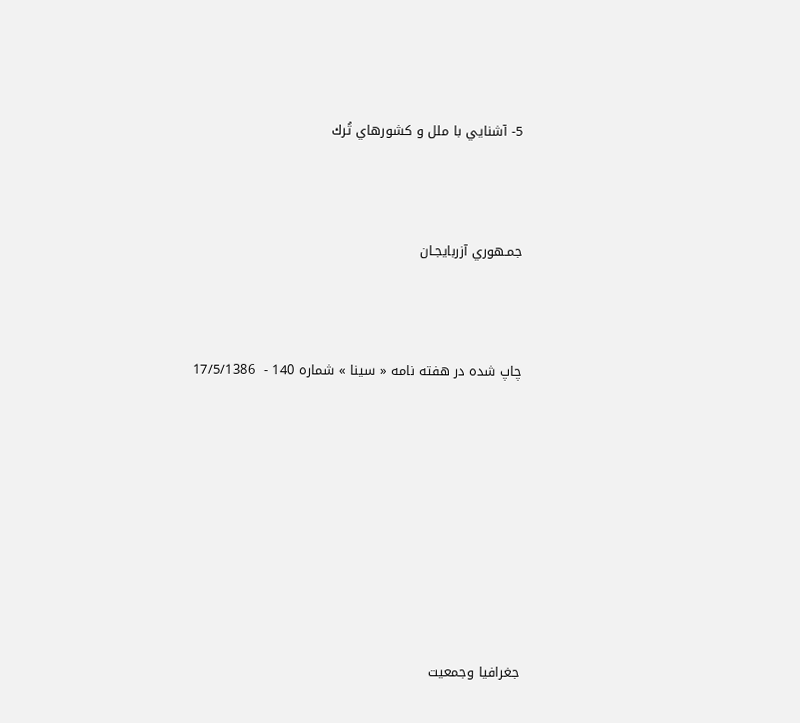5- آشنايي با ملل و كشورهاي تُرك



جمـهوري آزربايجـان



چاپ شده در هفته نامه « سينا » شماره 140 -  17/5/1386









جغرافيا وجمعيت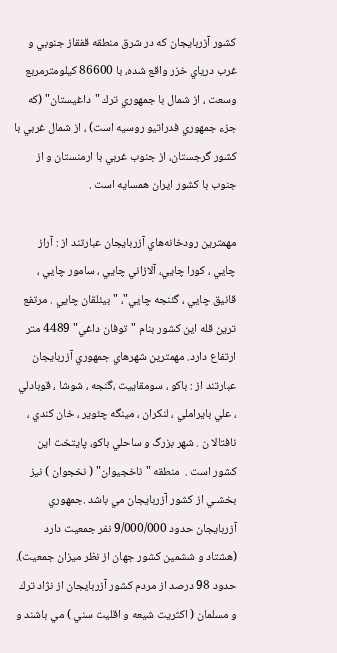كشور آزربايجان كه در شرق منطقه قفقاز جنوبي و غرب درياي خزر واقع شده، با 86600 كيلومترمربع وسعت ، از شمال با جمهوري ترك "داغيستان" (كه جزء جمهوري فدراتيو روسيه است) ، از شمال غربي با كشور گرجستان، از جنوب غربي با ارمنستان و از جنوب با كشور ايران همسايه است .

مهمترين رودخانه‌هاي آزربايجان عبارتند از : آراز چايي ، كورا چايي، آلازاني چايي ، سامور چايي ، قانيق چايي ، گئنجه چايي"، "بيئلقان چايي . مرتفع ترين قله اين كشور بنام "توفان داغي" 4489 متر ارتفاع دارد. مهمترين شهرهاي جمهوري آزربايجان عبارتند از : باكو ، سومقاييت ،گنجه ، شوشا ، قوبادلي ، علي بايراملي ، لنكران ، مينگه چئوير ، خان كندي ، نافتالا ن . شهر بزرگ و ساحلي باكو، پايتخت اين كشور است .  منطقه "ناخجيوان" ( نخجوان ) نيز بخشـي از كشور آزربايجان مي باشد .جمهوري آزربايجان حدود 9/000/000 نفر جمعيت دارد (هشتاد و ششمين كشور جهان از نظر ميزان جمعيت). حدود 98 درصد از مردم كشور آزربايجان از نژاد ترك و مسلمان ( اكثريت شيعه و اقليت سني ) مي باشند و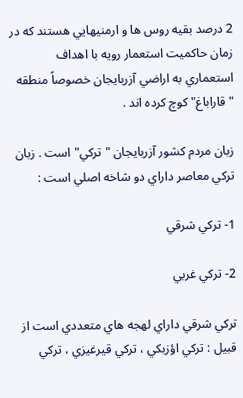2 درصد بقيه روس ها و ارمنيهايي هستند كه در زمان حاكميت استعمار رويه با اهداف استعماري به اراضي آزربايجان خصوصاً منطقه "قاراباغ" كوچ كرده اند .

زبان مردم كشور آزربايجان "تركي" است . زبان تركي معاصر داراي دو شاخه اصلي است :

1- تركي شرقي

2- تركي غربي

تركي شرقي داراي لهجه هاي متعددي است از قبيل : تركي اؤزبكي ، تركي قيرغيزي ، تركي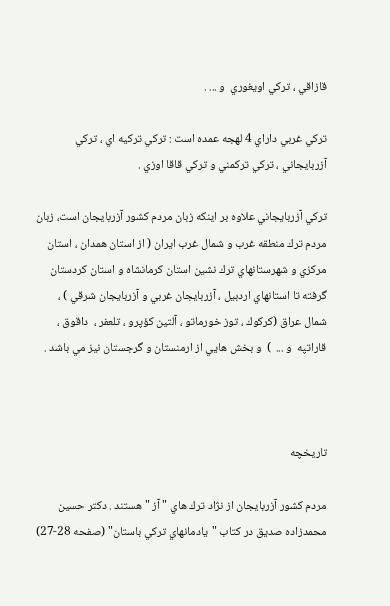قازاقي ، تركي اويغوري  و ... .

تركي غربي داراي 4 لهجه عمده است : تركي تركيه اي ، تركي آزربايجاني ، تركي تركمني و تركي قاقا اوزي .

تركي آزربايجاني علاوه بر اينكه زبان مردم كشور آزربايجان است، زبان مردم ترك منطقه غرب و شمال غرب ايران ( از استان همدان ، استان مركزي و شهرستانهاي ترك نشين استان كرمانشاه و استان كردستان گرفته تا استانهاي اردبيل ، آزربايجان غربي و آزربايجان شرقي ) ، شمال عراق (كركوك ، توز خورماتو ، آلتين كؤپرو ، تلعفر ،  داقوق ،  قاراتپه  و ...  )  و بخش هايي از ارمنستان و گرجستان نيز مي باشد .



تاريخچه

مردم كشور آزربايجان از نژاد ترك هاي " آز " هستند . دكتر حسين محمدزاده صديق در كتاب "يادمانهاي تركي باستان" (صفحه 28-27)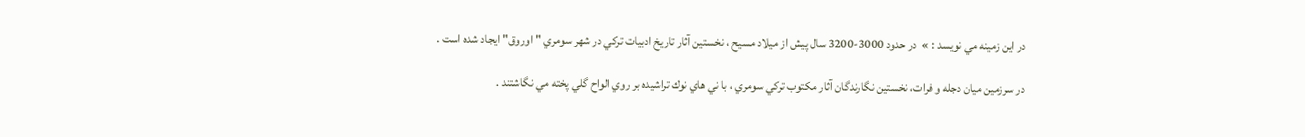در اين زمينه مي نويسد : »  در حدود 3000-3200 سال پيش از ميلاد مسيح ، نخستين آثار تاريخ ادبيات تركي در شهر سومري " اوروق" ايجاد شده است .

در سرزمين ميان دجله و فرات، نخستين نگارندگان آثار مكتوب تركي سومري ، با ني هاي نوك تراشيده بر روي الواح گلي پخته مي نگاشتند .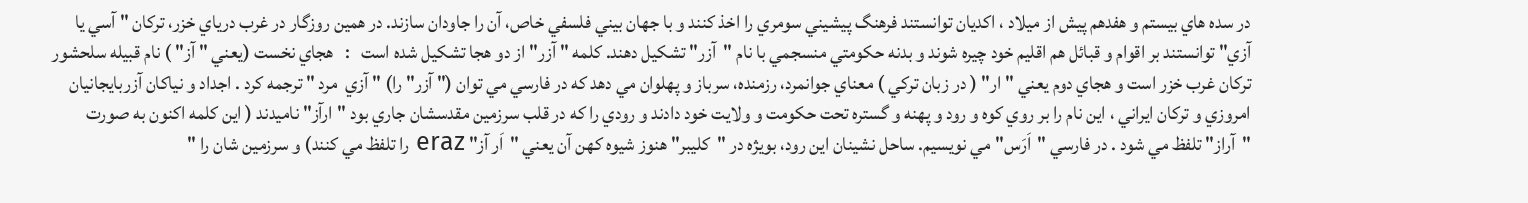در سده هاي بيستم و هفدهم پيش از ميلاد ، اكديان توانستند فرهنگ پيشيني سومري را اخذ كنند و با جهان بيني فلسفي خاص، آن را جاودان سازند. در همين روزگار در غرب درياي خزر، تركان " آسي يا آزي" توانستند بر اقوام و قبائل هم اقليم خود چيره شوند و بدنه حكومتي منسجمي با نام "آزر" تشكيل دهند. كلمه " آزر" از دو هجا تشكيل شده است   :   هجاي نخست (يعني " آز" ) نام قبيله سلحشور تركان غرب خزر است و هجاي دوم يعني " ار" ( در زبان تركي ) معناي جوانمرد، رزمنده، سرباز و پهلوان مي دهد كه در فارسي مي توان (" آزر" را) " آزي  مرد " ترجمه كرد . اجداد و نياكان آزربايجانيان امروزي و تركان ايراني ، اين نام را بر روي كوه و رود و پهنه و گستره تحت حكومت و ولايت خود دادند و رودي را كه در قلب سرزمين مقدسشان جاري بود "ارآز" ناميدند ( اين كلمه اكنون به صورت "آراز" تلفظ مي شود . در فارسي "اَرَس" مي نويسيم. ساحل نشينان اين رود، بويژه در "كليبر" هنوز شيوه كهن آن يعني "اَر آز" eraz را تلفظ مي كنند) و سرزمين شان را "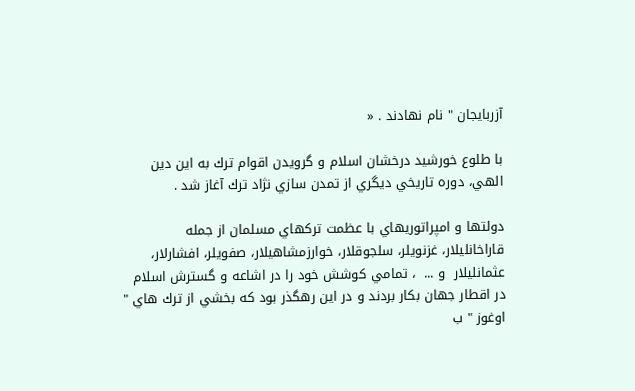آزربايجان " نام نهادند . «

با طلوع خورشيد درخشان اسلام و گرويدن اقوام ترك به اين دين الهي، دوره تاريخي ديگري از تمدن سازي نژاد ترك آغاز شد .

دولتها و امپراتوريهاي با عظمت تركهاي مسلمان از جمله قاراخانليلار، غزنويلر، سلجوقلار، خوارزمشاهيلار، صفويلر، افشارلار، عثمانليلار  و ...  ، تمامي كوشش خود را در اشاعه و گسترش اسلام در اقطار جهان بكار بردند و در اين رهگذر بود كه بخشي از ترك هاي " اوغوز " ب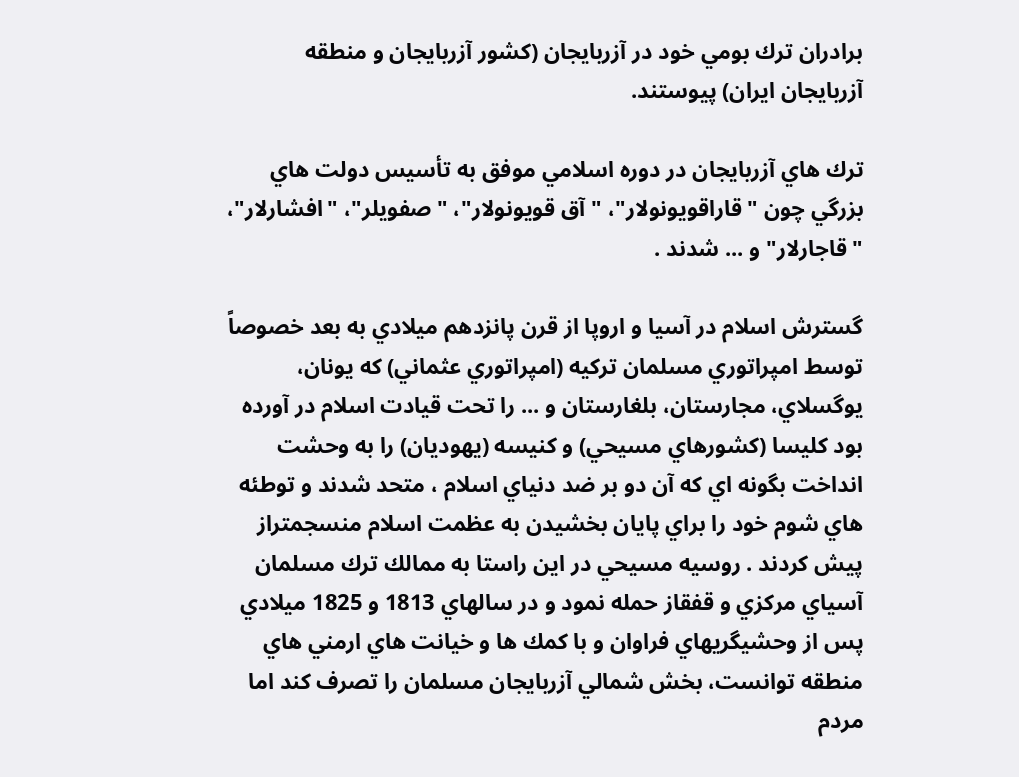برادران ترك بومي خود در آزربايجان (كشور آزربايجان و منطقه آزربايجان ايران) پيوستند.

ترك هاي آزربايجان در دوره اسلامي موفق به تأسيس دولت هاي بزرگي چون "قاراقويونولار"، "آق قويونولار"، "صفويلر"، "افشارلار"، "قاجارلار" و ... شدند .

گسترش اسلام در آسيا و اروپا از قرن پانزدهم ميلادي به بعد خصوصاً توسط امپراتوري مسلمان تركيه (امپراتوري عثماني) كه يونان، يوگسلاي، مجارستان، بلغارستان و ... را تحت قيادت اسلام در آورده بود كليسا (كشورهاي مسيحي) و كنيسه (يهوديان) را به وحشت انداخت بگونه اي كه آن دو بر ضد دنياي اسلام ، متحد شدند و توطئه هاي شوم خود را براي پايان بخشيدن به عظمت اسلام منسجمتراز پيش كردند . روسيه مسيحي در اين راستا به ممالك ترك مسلمان آسياي مركزي و قفقاز حمله نمود و در سالهاي 1813 و 1825 ميلادي پس از وحشيگريهاي فراوان و با كمك ها و خيانت هاي ارمني هاي منطقه توانست، بخش شمالي آزربايجان مسلمان را تصرف كند اما مردم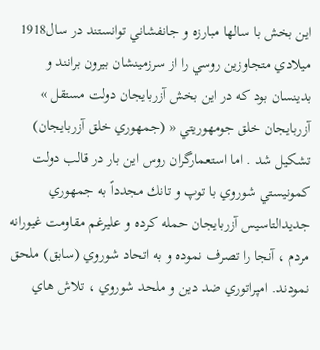اين بخش با سالها مبارزه و جانفشاني توانستند در سال1918 ميلادي متجاوزين روسي را از سرزمينشان بيرون برانند و بدينسان بود كه در اين بخش آزربايجان دولت مستقل » آزربايجان خلق جومهوريتي « (جمهوري خلق آزربايجان) تشكيل شد . اما استعمارگران روس اين بار در قالب دولت كمونيستي شوروي با توپ و تانك مجدداً به جمهوري جديدالتاسيس آزربايجان حمله كرده و عليرغم مقاومت غيورانه مردم ، آنجا را تصرف نموده و به اتحاد شوروي (سابق) ملحق نمودند. امپراتوري ضد دين و ملحد شوروي ، تلاش هاي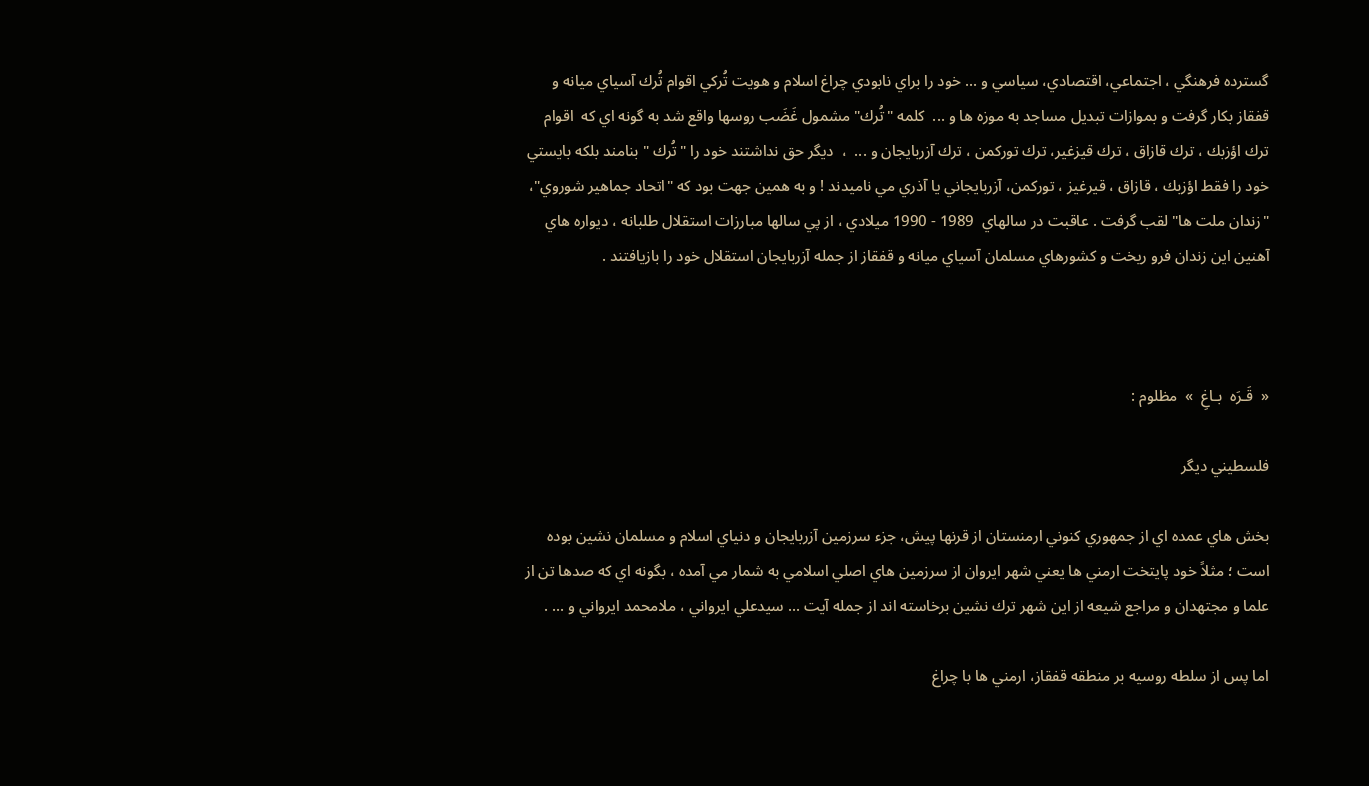گسترده فرهنگي ، اجتماعي، اقتصادي، سياسي و ... خود را براي نابودي چراغ اسلام و هويت تُركي اقوام تُرك آسياي ميانه و قفقاز بكار گرفت و بموازات تبديل مساجد به موزه ها و ...  كلمه "تُرك" مشمول غَضَب روسها واقع شد به گونه اي كه  اقوام ترك اؤزبك ، ترك قازاق ، ترك قيزغير، ترك توركمن ، ترك آزربايجان و ...  ،  ديگر حق نداشتند خود را " تُرك " بنامند بلكه بايستي خود را فقط اؤزبك ، قازاق ، قيرغيز ، توركمن، آزربايجاني يا آذري مي ناميدند ! و به همين جهت بود كه "اتحاد جماهير شوروي"، "زندان ملت ها" لقب گرفت . عاقبت در سالهاي  1989 - 1990 ميلادي ، از پي سالها مبارزات استقلال طلبانه ، ديواره هاي آهنين اين زندان فرو ريخت و كشورهاي مسلمان آسياي ميانه و قفقاز از جمله آزربايجان استقلال خود را بازيافتند .



«  قَـرَه  بـاغِ  »  مظلوم :

فلسطيني ديگر

بخش هاي عمده اي از جمهوري كنوني ارمنستان از قرنها پيش، جزء سرزمين آزربايجان و دنياي اسلام و مسلمان نشين بوده است ؛ مثلاً خود پايتخت ارمني ها يعني شهر ايروان از سرزمين هاي اصلي اسلامي به شمار مي آمده ، بگونه اي كه صدها تن از علما و مجتهدان و مراجع شيعه از اين شهر ترك نشين برخاسته اند از جمله آيت ... سيدعلي ايرواني ، ملامحمد ايرواني و ... .

اما پس از سلطه روسيه بر منطقه قفقاز، ارمني ها با چراغ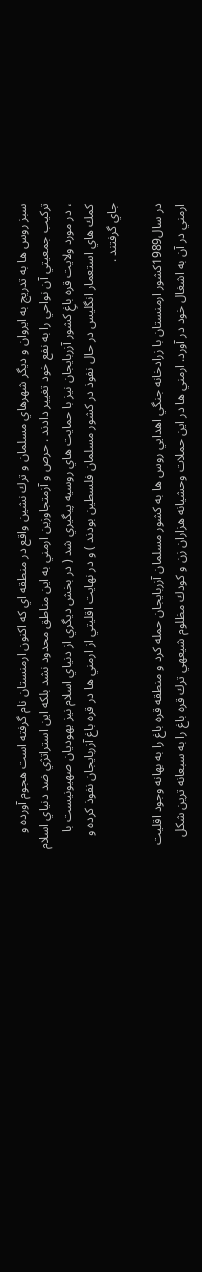سبز روس ها به تدريج به ايروان و ديگر شهرهاي مسلمان و ترك نشين واقع در منطقه اي كه اكنون ارمنستان نام گرفته است هجوم آورده و تركيب جمعيتي آن نواحي را به نفع خود تغيير دادند . حرص و آزمتجاوزين ارمني به اين مناطق محدود نشد بلكه اين استراتژي ضد دنياي اسلام ، در مورد ولايت قره باغِ كشور آزربايجان نيز با حمايت هاي روسيه پيگيري شد ( در بخش ديگري از دنياي اسلام نيز يهوديان صهيونيست با كمك هاي استعمار انگليس در حال نفوذ در كشور مسلمان فلسطين بودند ) و در نهايت اقليتي از ارمني ها در قره باغ آزربايجان نفوذ كرده و جاي گرفتند .

در سال1989كشور ارمنستان با زرادخانه جنگي اهدايي روس ها به كشور مسلمان آزربايجان حمله كرد و منطقه قره باغ را به بهانه وجود اقليت ارمني در آن به اشغال خود در آورد. ارمني ها در اين حملات وحشيانه هزاران زن و كودك مظلوم شيعهي ترك قره باغ را به سبعانه ترين شكل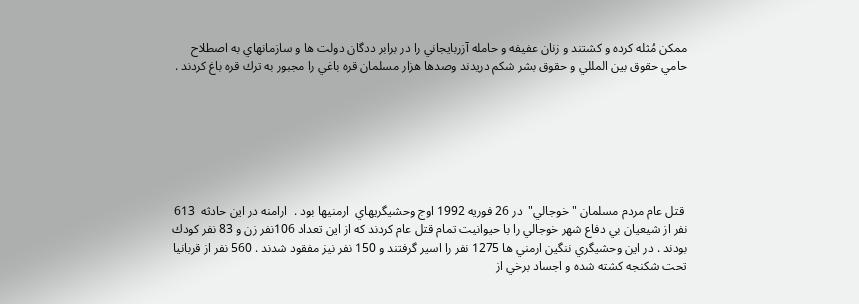ممكن مُثله كرده و كشتند و زنان عفيفه و حامله آزربايجاني را در برابر ددگان دولت ها و سازمانهاي به اصطلاح حامي حقوق بين المللي و حقوق بشر شكم دريدند وصدها هزار مسلمان قره باغي را مجبور به ترك قره باغ كردند .







 قتل عام مردم مسلمان "خوجالي"  در 26 فوريه 1992 اوج وحشيگريهاي  ارمنيها بود .  ارامنه در اين حادثه  613 نفر از شيعيان بي دفاع شهر خوجالي را با حيوانيت تمام قتل عام كردند كه از اين تعداد 106نفر زن و 83 نفر كودك بودند . در اين وحشيگري ننگين ارمني ها 1275 نفر را اسير گرفتند و 150 نفر نيز مفقود شدند . 560 نفر از قربانيا تحت شكنجه كشته شده و اجساد برخي از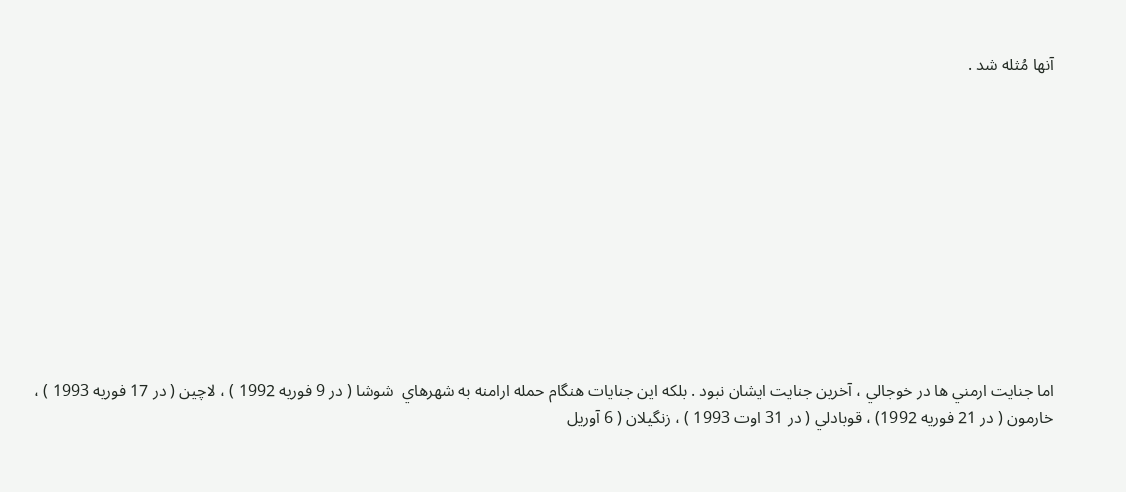آنها مُثله شد .











اما جنايت ارمني ها در خوجالي ، آخرين جنايت ايشان نبود . بلكه اين جنايات هنگام حمله ارامنه به شهرهاي  شوشا ( در 9 فوريه 1992 ) ، لاچين ( در 17 فوريه 1993 ) ، خارمون ( در 21 فوريه 1992) ، قوبادلي ( در 31 اوت 1993 ) ، زنگيلان ( 6 آوريل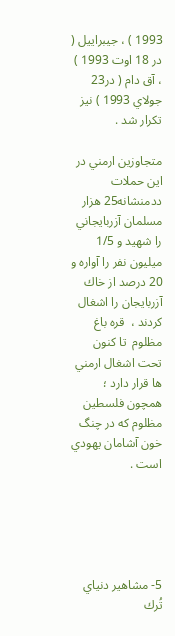1993 ) ، جيبراييل ( در 18 اوت 1993 ) ، آق دام ( در23 جولاي 1993 ) نيز تكرار شد .

متجاوزين ارمني در اين حملات ددمنشانه25 هزار مسلمان آزربايجاني را شهيد و 1/5 ميليون نفر را آواره و 20 درصد از خاك آزربايجان را اشغال كردند ،  قره باغ  مظلوم  تا كنون تحت اشغال ارمني ها قرار دارد ؛ همچون فلسطين مظلوم كه در چنگ خون آشامان يهودي است .





5- مشاهير دنياي تُرك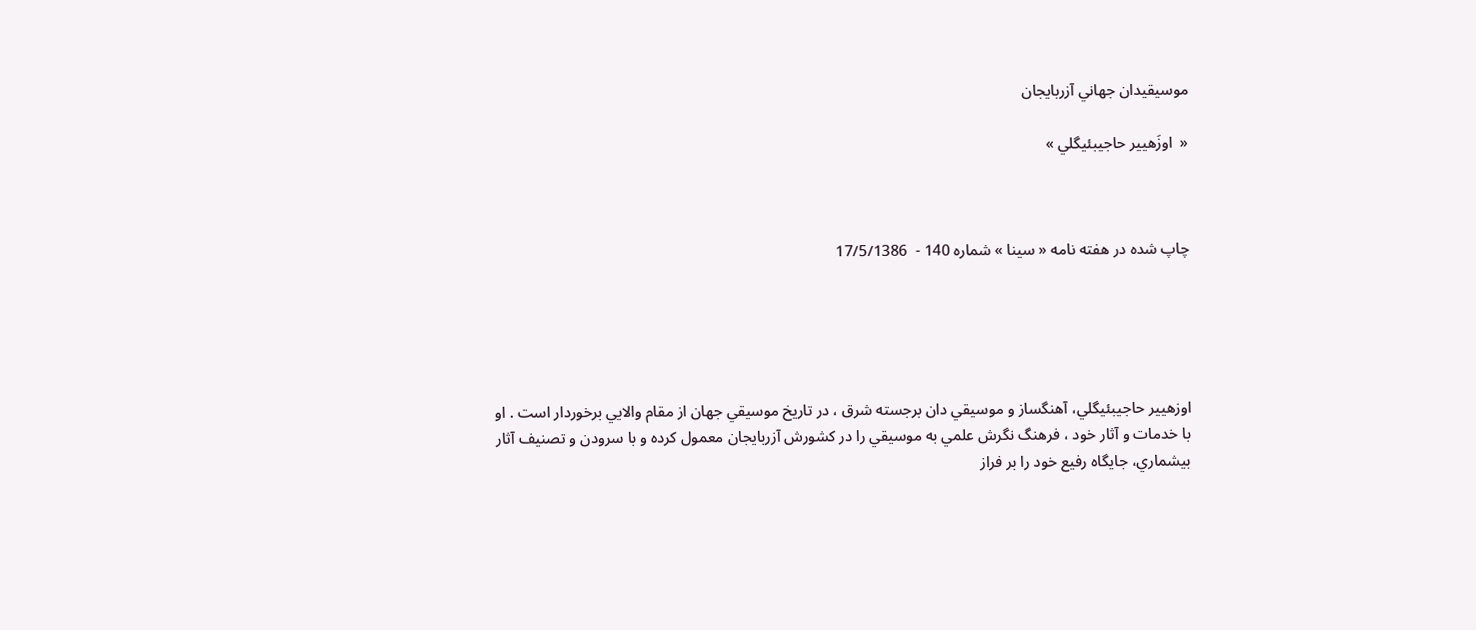موسيقيدان جهاني آزربايجان

«  اوزَهيير حاجيبئيگلي »



چاپ شده در هفته نامه « سينا » شماره 140 -  17/5/1386





اوزهيير حاجيبئيگلي، آهنگساز و موسيقي دان برجسته شرق ، در تاريخ موسيقي جهان از مقام والايي برخوردار است . او با خدمات و آثار خود ، فرهنگ نگرش علمي به موسيقي را در كشورش آزربايجان معمول كرده و با سرودن و تصنيف آثار بيشماري، جايگاه رفيع خود را بر فراز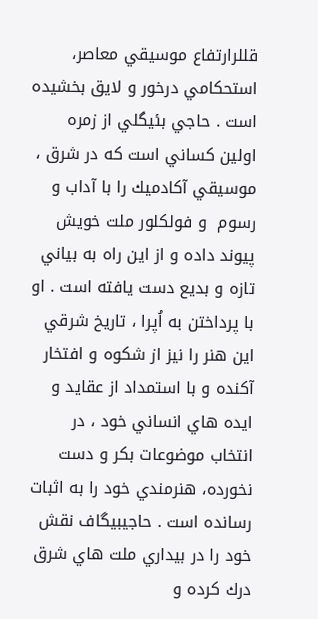قللرارتفاع موسيقي معاصر، استحكامي درخور و لايق بخشيده است . حاجي بئيگلي از زمره اولين كساني است كه در شرق ، موسيقي آكادميك را با آداب و رسوم  و فولكلور ملت خويش پيوند داده و از اين راه به بياني تازه و بديع دست يافته است . او با پرداختن به اُپرا ، تاريخ شرقي اين هنر را نيز از شكوه و افتخار آكنده و با استمداد از عقايد و ايده هاي انساني خود ، در انتخاب موضوعات بكر و دست نخورده، هنرمندي خود را به اثبات رسانده است . حاجيبيگاف نقش خود را در بيداري ملت هاي شرق درك كرده و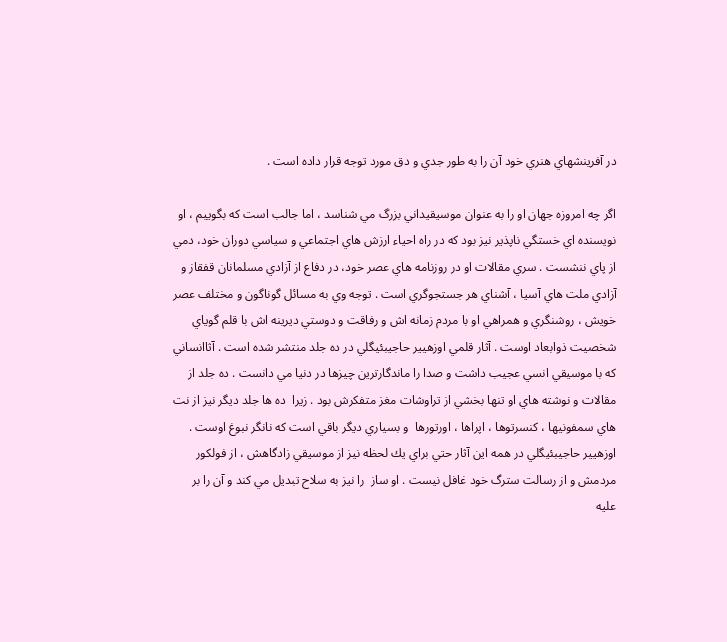در آفرينشهاي هنري خود آن را به طور جدي و دق مورد توجه قرار داده است .

اگر چه امروزه جهان او را به عنوان موسيقيداني بزرگ مي شناسد ، اما جالب است كه بگوييم ، او نويسنده اي خستگي ناپذير نيز بود كه در راه احياء ارزش هاي اجتماعي و سياسي دوران خود، دمي از پاي ننشست . سري مقالات او در روزنامه هاي عصر خود، در دفاع از آزادي مسلمانان قفقاز و آزادي ملت هاي آسيا ، آشناي هر جستجوگري است . توجه وي به مسائل گوناگون و مختلف عصر خويش ، روشنگري و همراهي او با مردم زمانه اش و رفاقت و دوستي ديرينه اش با قلم گوياي شخصيت ذوابعاد اوست . آثار قلمي اوزهيير حاجيبئيگلي در ده جلد منتشر شده است . آثاانساني كه با موسيقي انسي عجيب داشت و صدا را ماندگارترين چيزها در دنيا مي دانست . ده جلد از مقالات و نوشته هاي او تنها بخشي از تراوشات مغز متفكرش بود . زيرا  ده ها جلد ديگر نيز از نت هاي سمفونيها ، كنسرتوها ، اپراها ، اورتورها  و بسياري ديگر باقي است كه نانگر نبوغ اوست . اوزهيير حاجيبئيگلي در همه اين آثار حتي براي يك لحظه نيز از موسيقي زادگاهش ، از فولكور مردمش و از رسالت سترگ خود غافل نيست . او ساز  را نيز به سلاح تبديل مي كند و آن را بر عليه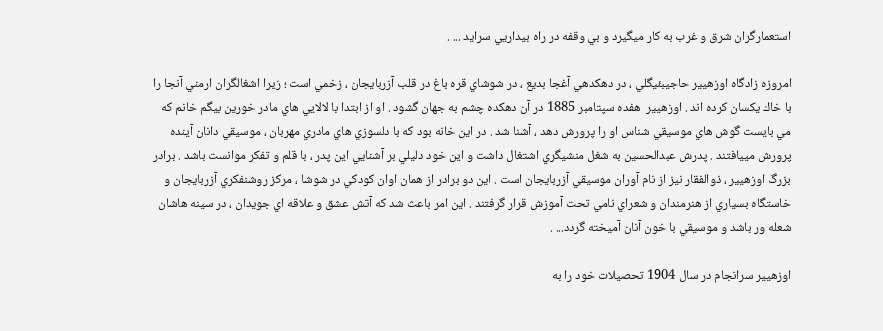استعمارگران شرق و غرب به كار ميگيرد و بي وقفه در راه بيداريي سرايد ... .

امروزه زادگاه اوزهيير حاجيبئيگلي ، در دهكدهي آغجا بديع ، در شوشاي قره باغ در قلب آزربايجان ، زخمي است ؛ زيرا اشغالگران ارمني آنجا را با خاك يكسان كرده اند . اوزهيير  هفده سپتامبر 1885 در آن دهكده چشم به جهان گشود . او از ابتدا با لالايي هاي مادر خورين بيگم خانم كه مي بايست گوش هاي موسيقي شناس او را پرورش دهد ، آشنا شد . در اين خانه بود كه با دلسوزي هاي مادري مهربان ، موسيقي دانان آينده پرورش مييافتند . پدرش عبدالحسين به شغل منشيگري اشتغال داشت و اين خود دليلي بر آشنايي اين پدر ، با قلم و تفكر موانست باشد . برادر بزرگ اوزهيير ، ذوالفقار نيز از نام آوران موسيقي آزربايجان است . اين دو برادر از همان اوان كودكي در شوشا ، مركز روشنفكري آزربايجان و خاستگاه بسياري از هنرمندان و شعراي نامي تحت آموزش قرار گرفتند . اين امر باعث شد كه آتش عشق و علاقه اي جويدان ، در سينه هاشان شعله ور باشد و موسيقي با خون آنان آميخته گردد... .

اوزهيير سرانجام در سال 1904 تحصيلات خود را به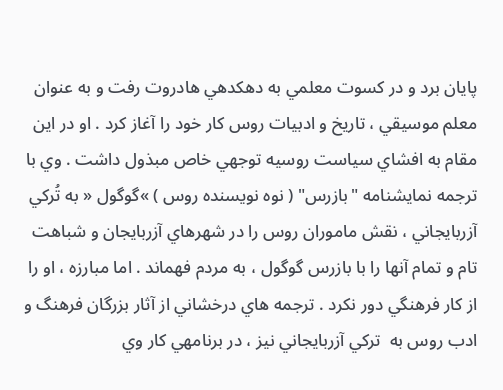پايان برد و در كسوت معلمي به دهكدهي هادروت رفت و به عنوان معلم موسيقي ، تاريخ و ادبيات روس كار خود را آغاز كرد . او در اين مقام به افشاي سياست روسيه توجهي خاص مبذول داشت . وي با ترجمه نمايشنامه "بازرس" ( نوه نويسنده روس ) »گوگول « به تُركي آزربايجاني ، نقش ماموران روس را در شهرهاي آزربايجان و شباهت تام و تمام آنها را با بازرس گوگول ، به مردم فهماند . اما مبارزه ، او را از كار فرهنگي دور نكرد . ترجمه هاي درخشاني از آثار بزرگان فرهنگ و ادب روس به  تركي آزربايجاني نيز ، در برنامهي كار وي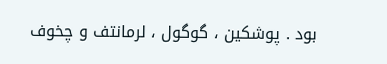بود . پوشكين ، گوگول ، لرمانتف و چخوف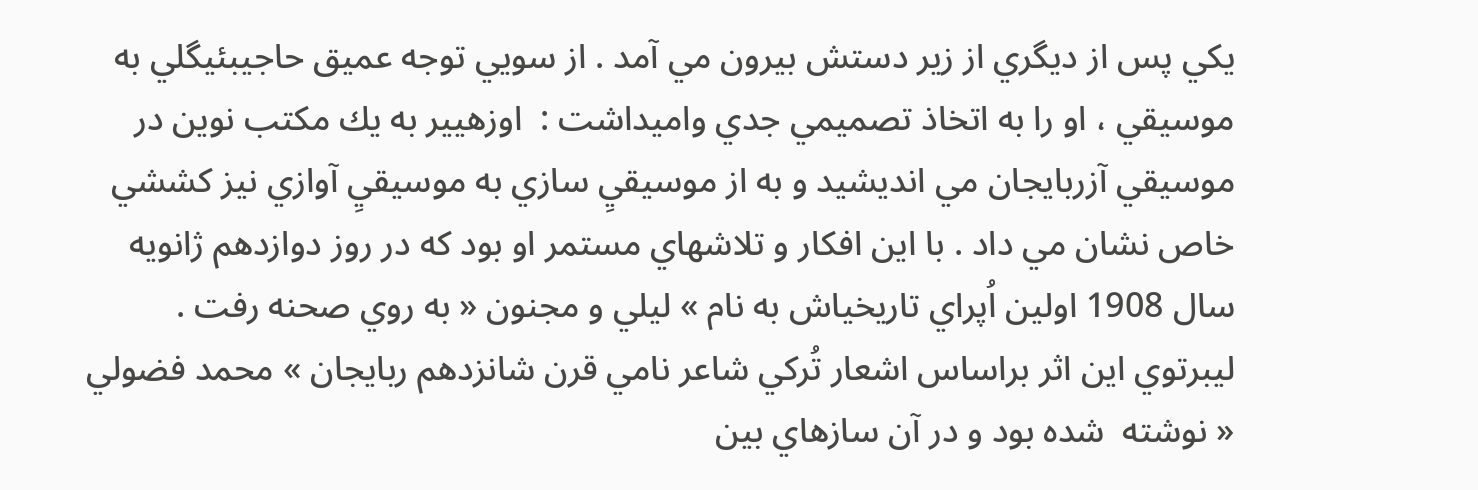يكي پس از ديگري از زير دستش بيرون مي‌ آمد . از سويي توجه عميق حاجيبئيگلي به موسيقي ، او را به اتخاذ تصميمي جدي واميداشت :  اوزهيير به يك مكتب نوين در موسيقي آزربايجان مي انديشيد و به از موسيقيِ سازي به موسيقيِ آوازي نيز كششي خاص نشان مي داد . با اين افكار و تلاشهاي مستمر او بود كه در روز دوازدهم ژانويه سال 1908 اولين اُپراي تاريخياش به نام » ليلي و مجنون « به روي صحنه رفت . ليبرتوي اين اثر براساس اشعار تُركي شاعر نامي قرن شانزدهم ربايجان » محمد فضولي « نوشته  شده بود و در آن سازهاي بين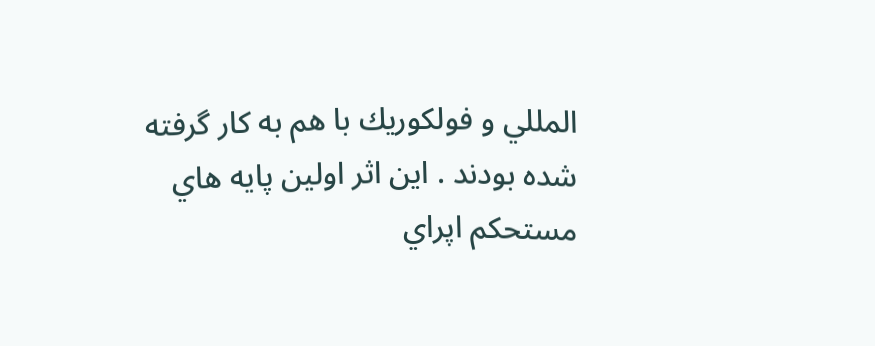المللي و فولكوريك با هم به كار گرفته شده بودند . اين اثر اولين پايه هاي مستحكم اپراي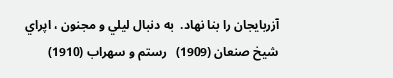آزربايجان را بنا نهاد.  به دنبال ليلي و مجنون ، اپراي شيخ صنعان (1909)   رستم و سهراب (1910)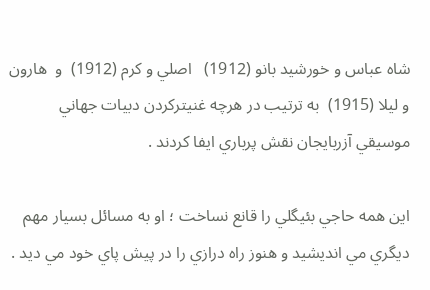شاه عباس و خورشيد بانو (1912)   اصلي و كرم (1912)  و  هارون و ليلا (1915)  به ترتيب در هرچه غنيتركردن دبيات جهاني موسيقي آزربايجان نقش پرباري ايفا كردند .

اين همه حاجي بئيگلي را قانع نساخت ؛ او به مسائل بسيار مهم ديگري مي انديشيد و هنوز راه درازي را در پيش پاي خود مي ديد .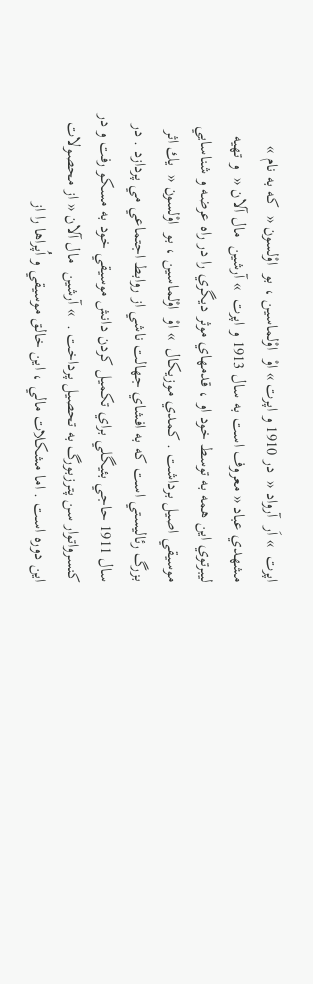اپرت  » اَر  آرواد «  در 1910 و اپرت » اوْ  اوْلماسين ، بو  اوْلسون «  كه به نام » مشهدي عباد « معروف است به سال 1913 و اپرت  » آرشين  مال آلان «  و تهيه ليبرتوي اين همه به توسط خود او ، قدمهاي موثر ديگري را در راه عرضه و شناسايي موسيقي اصيل برداشت . كمدي موزيكال  » اوْ  اوْلماسين ، بو  اوْلسون «  يك اثر بزرگ رئاليستي است كه به افشاي جهالت ناشي از روابط اجتماعي مي پردازد . در سال 1911 حاجي بئيگلي براي تكميل كردن دانش موسيقي خود به مسكو رفت و در كنسرواتوار سن پترزبورگ به تحصيل پرداخت .  » آرشين  مال آلان « از محصولات اين دوره است . اما مشكلات مالي ، اين خالق موسيقي و اُپراها را از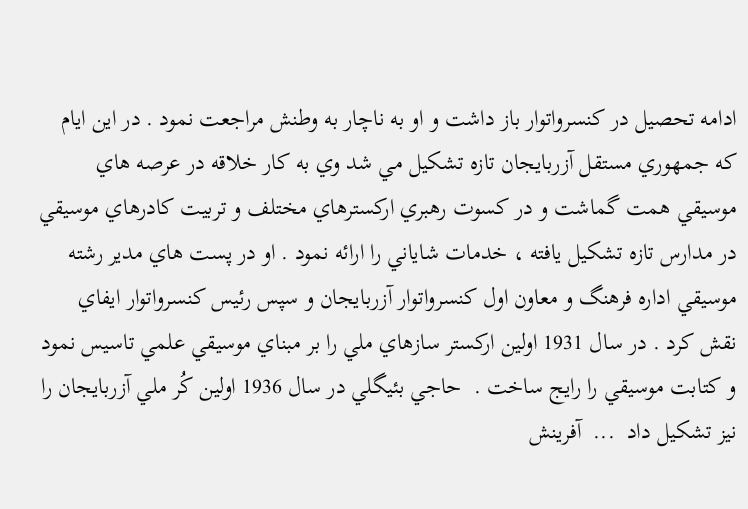ادامه تحصيل در كنسرواتوار باز داشت و او به ناچار به وطنش مراجعت نمود . در اين ايام كه جمهوري مستقل آزربايجان تازه تشكيل مي شد وي به كار خلاقه در عرصه هاي موسيقي همت گماشت و در كسوت رهبري اركسترهاي مختلف و تربيت كادرهاي موسيقي در مدارس تازه تشكيل يافته ، خدمات شاياني را ارائه نمود . او در پست هاي مدير رشته موسيقي اداره فرهنگ و معاون اول كنسرواتوار آزربايجان و سپس رئيس كنسرواتوار ايفاي نقش كرد . در سال 1931 اولين اركستر سازهاي ملي را بر مبناي موسيقي علمي تاسيس نمود و كتابت موسيقي را رايج ساخت .  حاجي بئيگلي در سال 1936 اولين كُر ملي آزربايجان را نيز تشكيل داد  ...  آفرينش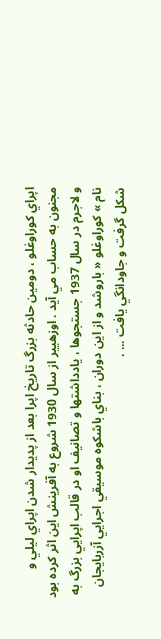اپراي كوراوغلو ، دومين حادثه بزرگ تاريخ اپرا بعد از پديدار شدن اپراي ليلي و مجنون به حساب مي آيد . اوزهيير از سال 1930 شروع به آفرينش اين اثر كرده بود و لاجرم در سال 1937 جستجوها ، يادداشتها و تصانيف او در قالب اپرايي بزرگ به نام » كوراوغلو « باروشد و از اين دوران ، بناي باشكوه موسيقي اجرايي آزربايجان شكل گرفت و جاودانگي يافت ... .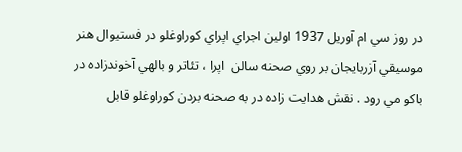در روز سي ام آوريل 1937 اولين اجراي اپراي كوراوغلو در فستيوال هنر موسيقي آزربايجان بر روي صحنه سالن  اپرا ، تئاتر و بالهي آخوندزاده در باكو مي رود . نقش هدايت زاده در به صحنه بردن كوراوغلو قابل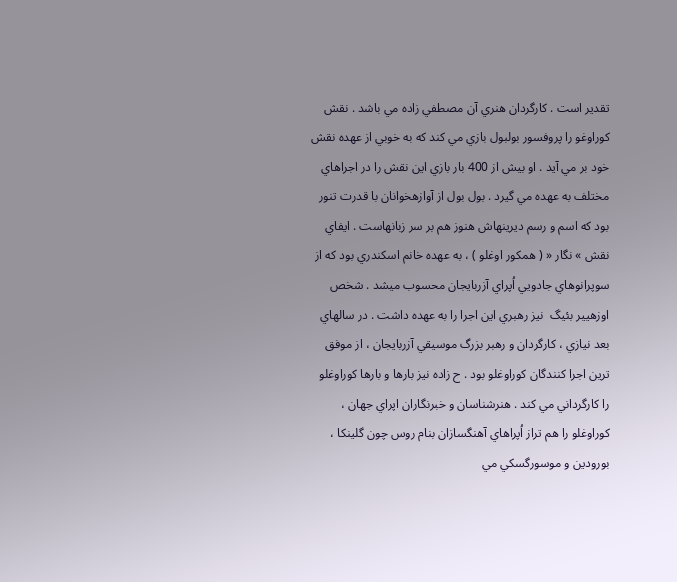تقدير است . كارگردان هنري آن مصطفي زاده مي باشد . نقش كوراوغو را پروفسور بولبول بازي مي كند كه به خوبي از عهده نقش خود بر مي آيد . او بيش از 400 بار بازي اين نقش را در اجراهاي مختلف به عهده مي گيرد . بول بول از آوازهخوانان با قدرت تنور بود كه اسم و رسم ديرينهاش هنوز هم بر سر زبانهاست . ايفاي نقش » نگار « ( همكور اوغلو ) ، به عهده خانم اسكندري بود كه از سوپرانوهاي جادويي اُپراي آزربايجان محسوب ميشد . شخص اوزهيير بئيگ  نيز رهبري اين اجرا را به عهده داشت . در سالهاي بعد نيازي ، كارگردان و رهبر بزرگ موسيقي آزربايجان ، از موفق ترين اجرا كنندگان كوراوغلو بود . ح زاده نيز بارها و بارها كوراوغلو را كارگرداني مي كند . هنرشناسان و خبرنگاران اپراي جهان ، كوراوغلو را هم تراز اُپراهاي آهنگسازان بنام روس چون گلينكا ، بورودين و موسورگسكي مي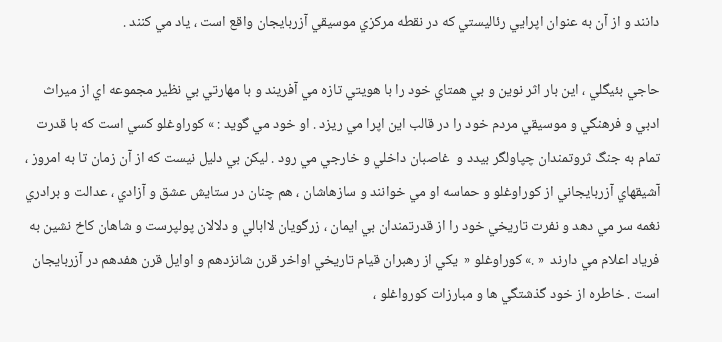دانند و از آن به عنوان اپرايي رئاليستي كه در نقطه مركزي موسيقي آزربايجان واقع است ، ياد مي كنند .

حاجي بئيگلي ، اين بار اثر نوين و بي همتاي خود را با هويتي تازه مي آفريند و با مهارتي بي نظير مجموعه اي از ميراث ادبي و فرهنگي و موسيقي مردم خود را در قالب اين اپرا مي ريزد . او خود مي گويد : » كوراوغلو كسي است كه با قدرت تمام به جنگ ثروتمندان چپاولگر بيدد و  غاصبان داخلي و خارجي مي رود . ليكن بي دليل نيست كه از آن زمان تا به امروز ،  آشيقهاي آزربايجاني از كوراوغلو و حماسه او مي خوانند و سازهاشان ، هم چنان در ستايش عشق و آزادي ، عدالت و برادري نغمه سر مي دهد و نفرت تاريخي خود را از قدرتمندان بي ايمان ، زرگويان لاابالي و دلالان پولپرست و شاهان كاخ نشين به فرياد اعلام مي دارند  « .» كوراوغلو «  يكي از رهبران قيام تاريخي اواخر قرن شانزدهم و اوايل قرن هفدهم در آزربايجان است . خاطره از خود گذشتگي ها و مبارزات كورواغلو ،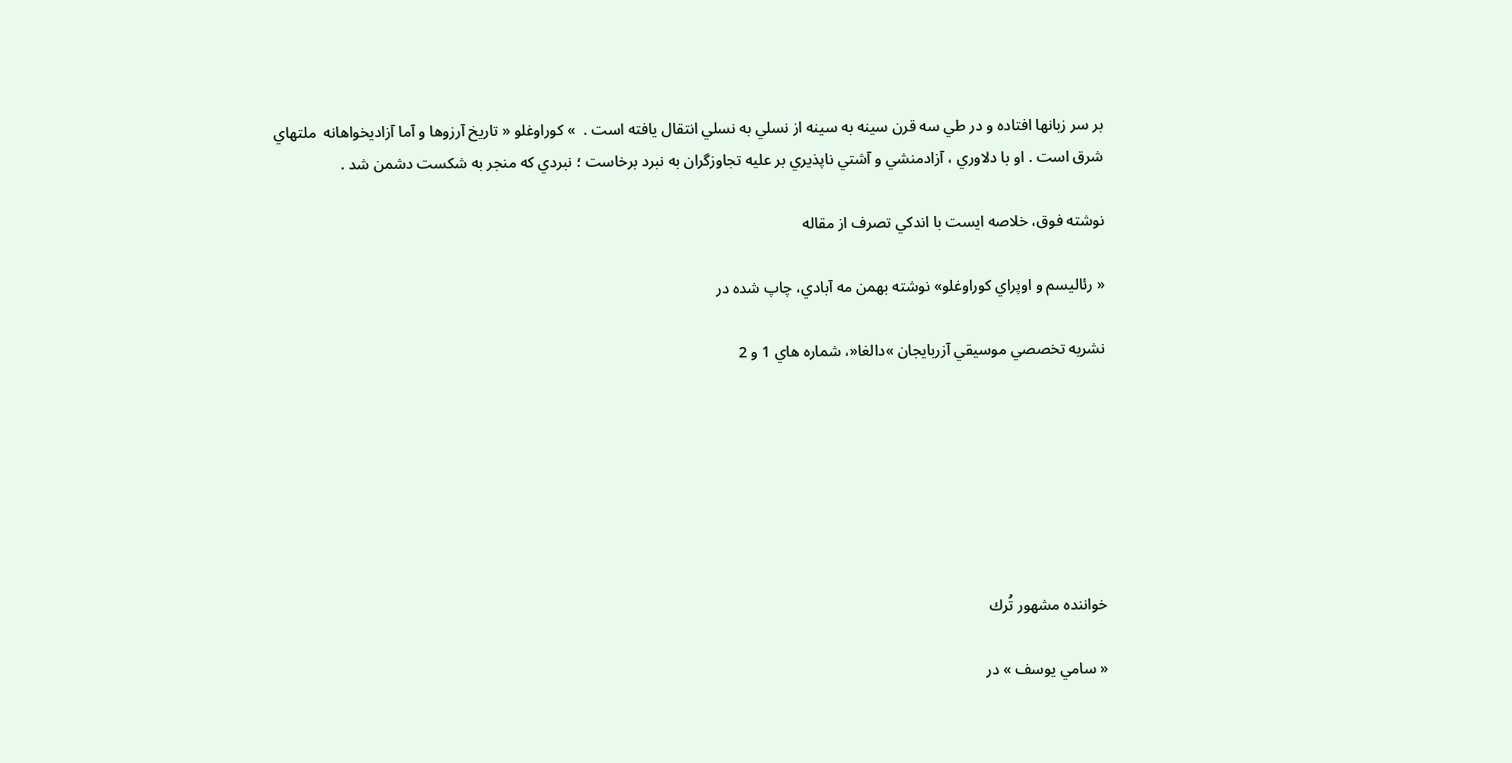بر سر زبانها افتاده و در طي سه قرن سينه به سينه از نسلي به نسلي انتقال يافته است .  » كوراوغلو « تاريخ آرزوها و آما آزاديخواهانه  ملتهاي شرق است . او با دلاوري ، آزادمنشي و آشتي ناپذيري بر عليه تجاوزگران به نبرد برخاست ؛ نبردي كه منجر به شكست دشمن شد .

نوشته فوق، خلاصه ايست با اندكي تصرف از مقاله

« رئاليسم و اوپراي كوراوغلو» نوشته بهمن مه آبادي، چاپ شده در

نشريه تخصصي موسيقي آزربايجان »دالغا«، شماره هاي 1 و 2







خواننده مشهور تُرك

« سامي يوسف » در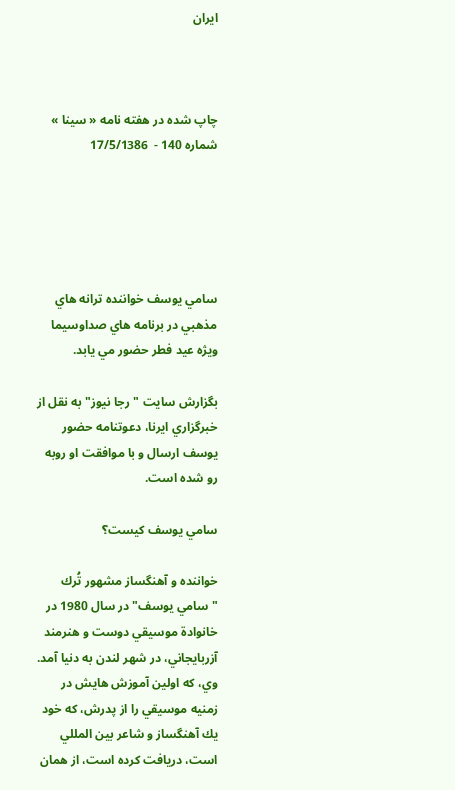ايران



چاپ شده در هفته نامه « سينا » شماره 140 -  17/5/1386





سامي يوسف خواننده ترانه هاي مذهبي در برنامه هاي صداوسيما ويژه عيد فطر حضور مي يابد.

بگزارش سايت "رجا نيوز" به نقل از خبرگزاري ايرنا، دعوتنامه حضور يوسف ارسال و با موافقت او روبه رو شده است.

سامي يوسف كيست؟

خواننده و آهنگساز مشهور تُرك "سامي يوسف" در سال 1980 در خانوادة موسيقي دوست و هنرمند آزربايجاني، در شهر لندن به دنيا آمد. وي، كه اولين آموزش هايش در زمنيه موسيقي را از پدرش، كه خود يك آهنگساز و شاعر بين المللي است، دريافت كرده است، از همان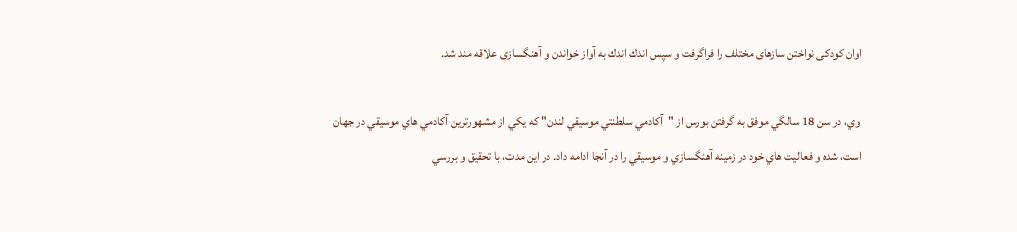اوان كودكى نواختن سازهاى مختلف را فراگرفت و سپس اندك اندك به آواز خواندن و آهنگسازى علاقه مند شد.

 وي، در سن 18 سالگي موفق به گرفتن بورس از "آكادمي سلطنتي موسيقي لندن" كه يكي از مشهورترين آكادمي هاي موسيقي در جهان است، شده و فعاليت هاي خود در زمينه آهنگسازي و موسيقي را در آنجا ادامه داد. در اين مدت، با تحقيق و بررسي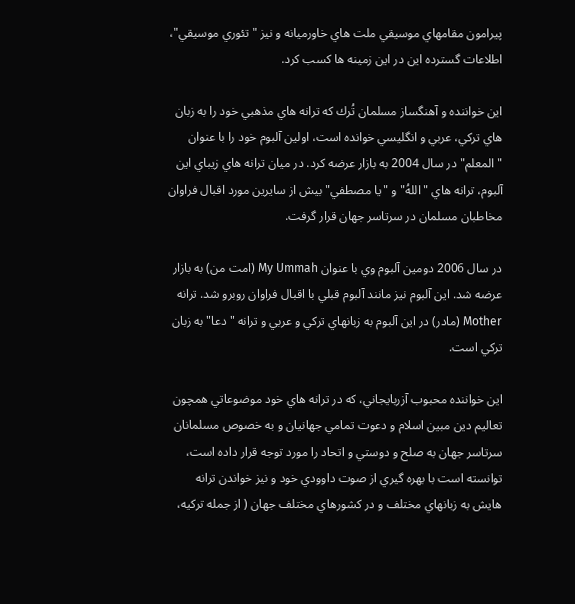پيرامون مقامهاي موسيقي ملت هاي خاورميانه و نيز "تئوري موسيقي"، اطلاعات گسترده اين در اين زمينه ها كسب كرد.

اين خواننده و آهنگساز مسلمان تُرك كه ترانه هاي مذهبي خود را به زبان هاي تركي، عربي و انگليسي خوانده است، اولين آلبوم خود را با عنوان "المعلم" در سال 2004 به بازار عرضه كرد. در ميان ترانه هاي زيباي اين آلبوم، ترانه هاي "اللهُ" و "يا مصطفي" بيش از سايرين مورد اقبال فراوان مخاطبان مسلمان در سرتاسر جهان قرار گرفت.

در سال 2006 دومين آلبوم وي با عنوان My Ummah (امت من) به بازار عرضه شد. اين آلبوم نيز مانند آلبوم قبلي با اقبال فراوان روبرو شد. ترانه Mother (مادر) در اين آلبوم به زبانهاي تركي و عربي و ترانه "دعا" به زبان تركي است.

اين خواننده محبوب آزربايجاني، كه در ترانه هاي خود موضوعاتي همچون تعاليم دين مبين اسلام و دعوت تمامي جهانيان و به خصوص مسلمانان سرتاسر جهان به صلح و دوستي و اتحاد را مورد توجه قرار داده است، توانسته است با بهره گيري از صوت داوودي خود و نيز خواندن ترانه هايش به زبانهاي مختلف و در كشورهاي مختلف جهان ( از جمله تركيه،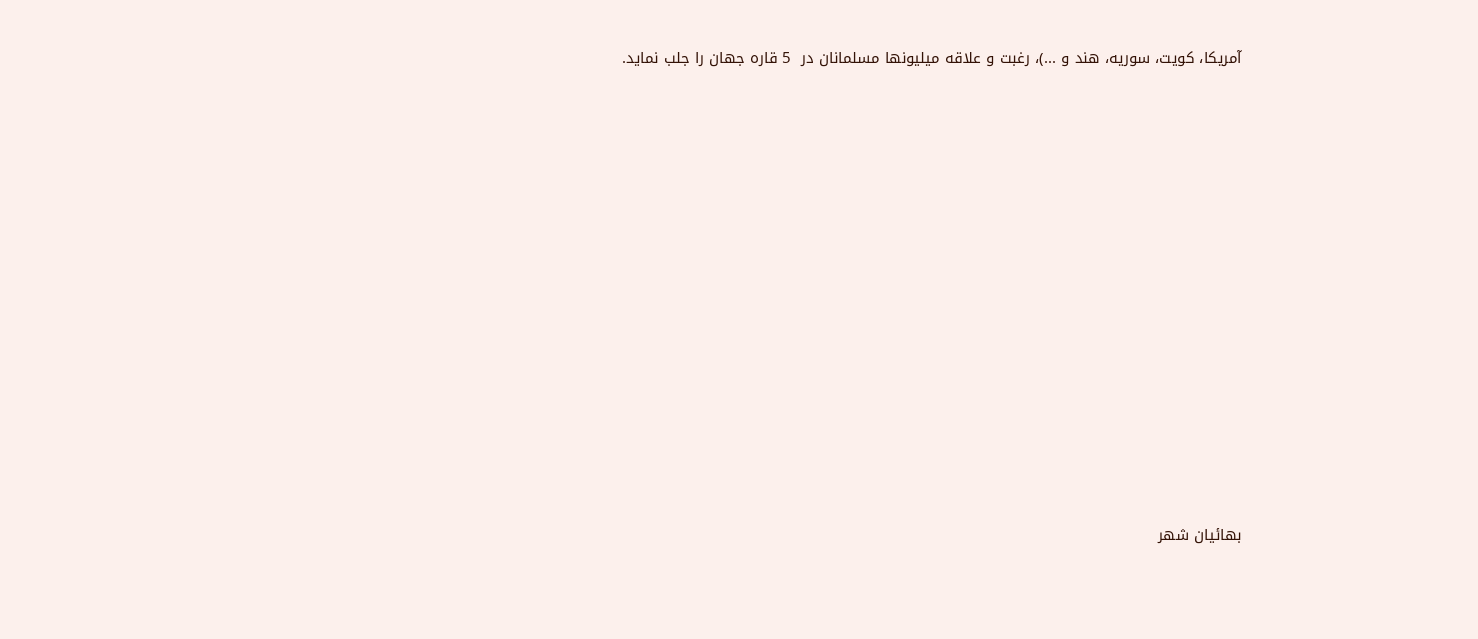آمريكا، كويت، سوريه، هند و ...)، رغبت و علاقه ميليونها مسلمانان در  5 قاره جهان را جلب نمايد.

















بهائيان شهر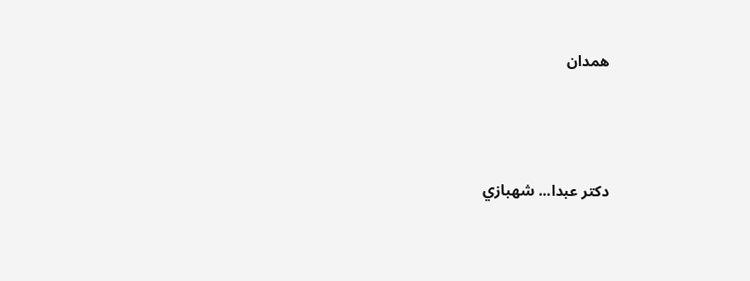همدان



دكتر عبدا... شهبازي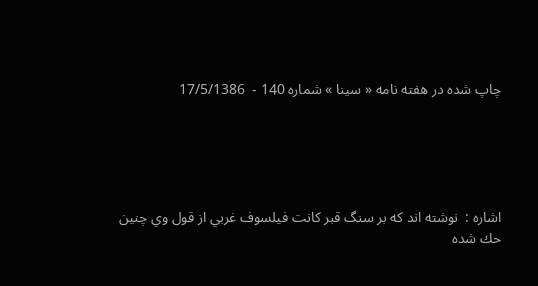چاپ شده در هفته نامه « سينا » شماره 140 -  17/5/1386





اشاره :  نوشته اند كه بر سنگ قبر كانت فيلسوف غربي از قول وي چنين حك شده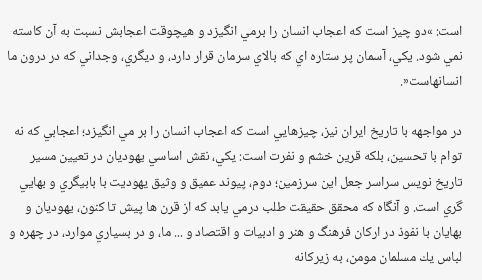است: »دو چيز است كه اعجاب انسان را برمي انگيزد و هيچوقت اعجابش نسبت به آن كاسته نمي شود. يكي، آسمان پر ستاره اي كه بالاي سرمان قرار دارد، و ديگري، وجداني كه در درون ما انسانهاست«.

در مواجهه با تاريخ ايران نيز، چيزهايي است كه اعجاب انسان را بر مي انگيزد؛ اعجابي كه نه توام با تحسين، بلكه قرين خشم و نفرت است: يكي، نقش اساسي يهوديان در تعيين مسير تاريخ نويس سراسر جعل اين سرزمين؛ دوم، پيوند عميق و وثيق يهوديت با بابيگري و بهايي گري است. و آنگاه كه محقق حقيقت طلب درمي يابد كه از قرن ها پيش تا كنون، يهوديان و بهايان با نفوذ در اركان فرهنگ و هنر و ادبيات و اقتصاد و ... ما، و در بسياري موارد، در چهره و لباس يك مسلمان مومن، به زيركانه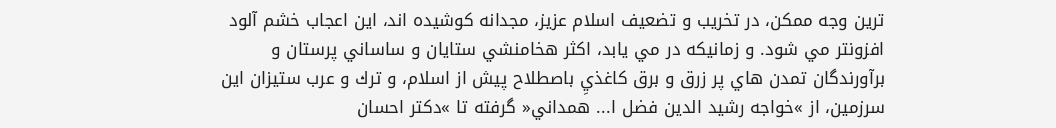ترين وجه ممكن، در تخريب و تضعيف اسلام عزيز، مجدانه كوشيده اند، اين اعجاب خشم آلود افزونتر مي شود. و زمانيكه در مي يابد، اكثر هخامنشي ستايان و ساساني پرستان و برآورندگان تمدن هاي پر زرق و برق كاغذيِ باصطلاح پيش از اسلام، و ترك و عرب ستيزان اين سرزمين، از »خواجه رشيد الدين فضل ا... همداني« گرفته تا »دكتر احسان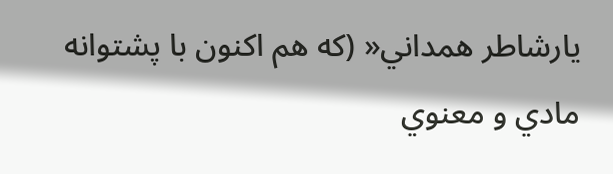يارشاطر همداني« (كه هم اكنون با پشتوانه مادي و معنوي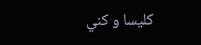كليسا و كني